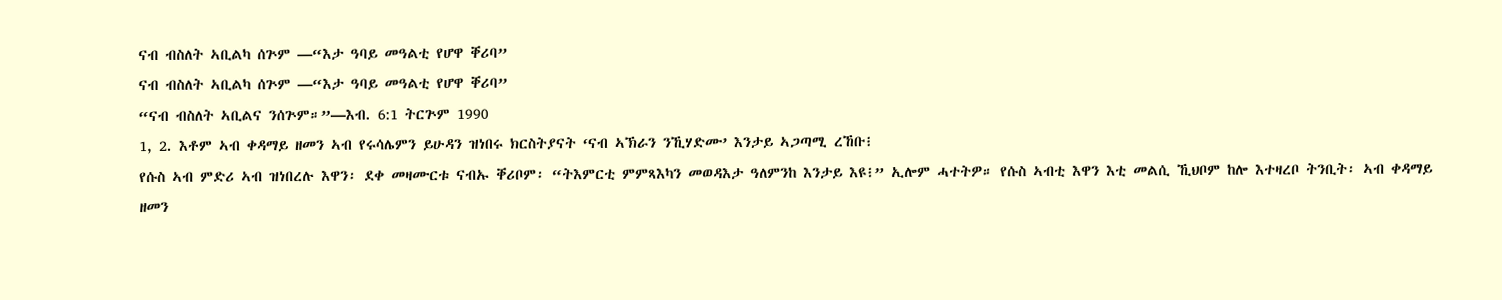ናብ ብስለት ኣቢልካ ሰጕም —“እታ ዓባይ መዓልቲ የሆዋ ቐሪባ”
ናብ ብስለት ኣቢልካ ሰጕም —“እታ ዓባይ መዓልቲ የሆዋ ቐሪባ”
“ናብ ብስለት ኣቢልና ንሰጕም።”—እብ. 6:1 ትርጕም 1990
1, 2. እቶም ኣብ ቀዳማይ ዘመን ኣብ የሩሳሌምን ይሁዳን ዝነበሩ ክርስትያናት ‘ናብ ኣኽራን ንኺሃድሙ’ እንታይ ኣጋጣሚ ረኸቡ፧
የሱስ ኣብ ምድሪ ኣብ ዝነበረሉ እዋን፡ ደቀ መዛሙርቱ ናብኡ ቐሪቦም፡ “ትእምርቲ ምምጻእካን መወዳእታ ዓለምንከ እንታይ እዩ፧” ኢሎም ሓተትዎ። የሱስ ኣብቲ እዋን እቲ መልሲ ኺህቦም ከሎ እተዛረቦ ትንቢት፡ ኣብ ቀዳማይ ዘመን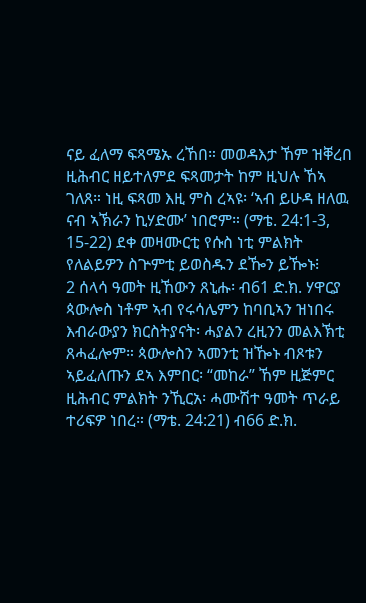ናይ ፈለማ ፍጻሜኡ ረኸበ። መወዳእታ ኸም ዝቐረበ ዚሕብር ዘይተለምደ ፍጻመታት ከም ዚህሉ ኸኣ ገለጸ። ነዚ ፍጻመ እዚ ምስ ረኣዩ፡ ‘ኣብ ይሁዳ ዘለዉ ናብ ኣኽራን ኪሃድሙ’ ነበሮም። (ማቴ. 24:1-3, 15-22) ደቀ መዛሙርቲ የሱስ ነቲ ምልክት የለልይዎን ስጕምቲ ይወስዱን ደዀን ይዀኑ፧
2 ሰላሳ ዓመት ዚኸውን ጸኒሑ፡ ብ61 ድ.ክ. ሃዋርያ ጳውሎስ ነቶም ኣብ የሩሳሌምን ከባቢኣን ዝነበሩ እብራውያን ክርስትያናት፡ ሓያልን ረዚንን መልእኽቲ ጸሓፈሎም። ጳውሎስን ኣመንቲ ዝዀኑ ብጾቱን ኣይፈለጡን ደኣ እምበር፡ “መከራ” ኸም ዚጅምር ዚሕብር ምልክት ንኺርአ፡ ሓሙሽተ ዓመት ጥራይ ተሪፍዎ ነበረ። (ማቴ. 24:21) ብ66 ድ.ክ.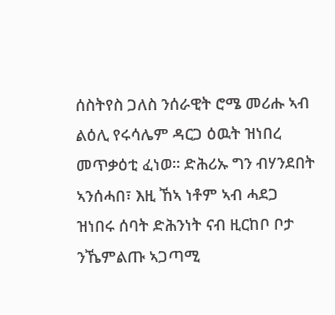ሰስትየስ ጋለስ ንሰራዊት ሮሜ መሪሑ ኣብ ልዕሊ የሩሳሌም ዳርጋ ዕዉት ዝነበረ መጥቃዕቲ ፈነወ። ድሕሪኡ ግን ብሃንደበት ኣንሰሓበ፣ እዚ ኸኣ ነቶም ኣብ ሓደጋ ዝነበሩ ሰባት ድሕንነት ናብ ዚርከቦ ቦታ ንኼምልጡ ኣጋጣሚ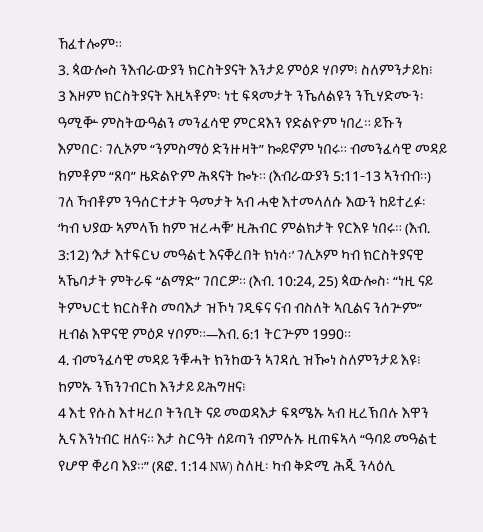ኸፈተሎም።
3. ጳውሎስ ንእብራውያን ክርስትያናት እንታይ ምዕዶ ሃቦም፧ ስለምንታይከ፧
3 እዞም ክርስትያናት እዚኣቶም፡ ነቲ ፍጻመታት ንኼለልዩን ንኺሃድሙን፡ ዓሚቝ ምስትውዓልን መንፈሳዊ ምርዳእን የድልዮም ነበረ። ይኹን እምበር፡ ገሊኦም “ንምስማዕ ድንዙዛት” ኰይኖም ነበሩ። ብመንፈሳዊ መዳይ ከምቶም “ጸባ” ዜድልዮም ሕጻናት ኰኑ። (እብራውያን 5:11-13 ኣንብብ።) ገለ ኻብቶም ንዓሰርተታት ዓመታት ኣብ ሓቂ እተመላለሱ እውን ከይተረፉ፡ ‘ካብ ህያው ኣምላኽ ከም ዝረሓቑ’ ዚሕብር ምልክታት የርእዩ ነበሩ። (እብ. 3:12) ‘እታ እተፍርህ መዓልቲ እናቐረበት ክነሳ፡’ ገሊኦም ካብ ክርስትያናዊ ኣኼባታት ምትራፍ “ልማድ” ገበርዎ። (እብ. 10:24, 25) ጳውሎስ፡ “ነዚ ናይ ትምህርቲ ክርስቶስ መባእታ ዝኾነ ገዲፍና ናብ ብስለት ኣቢልና ንሰጕም” ዚብል እዋናዊ ምዕዶ ሃቦም።—እብ. 6:1 ትርጕም 1990።
4. ብመንፈሳዊ መዳይ ንቑሓት ክንከውን ኣገዳሲ ዝዀነ ስለምንታይ እዩ፧ ከምኡ ንኽንገብርከ እንታይ ይሕግዘና፧
4 እቲ የሱስ እተዛረቦ ትንቢት ናይ መወዳእታ ፍጻሜኡ ኣብ ዚረኽበሉ እዋን ኢና እንነብር ዘለና። እታ ስርዓት ሰይጣን ብምሉኡ ዚጠፍኣላ “ዓባይ መዓልቲ የሆዋ ቐሪባ እያ።” (ጸፎ. 1:14 NW) ስለዚ፡ ካብ ቅድሚ ሕጂ ንላዕሊ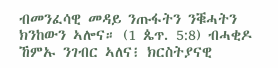ብመንፈሳዊ መዳይ ንጡፋትን ንቑሓትን ክንከውን ኣሎና። (1 ጴጥ. 5:8) ብሓቂዶ ኸምኡ ንገብር ኣለና፧ ክርስትያናዊ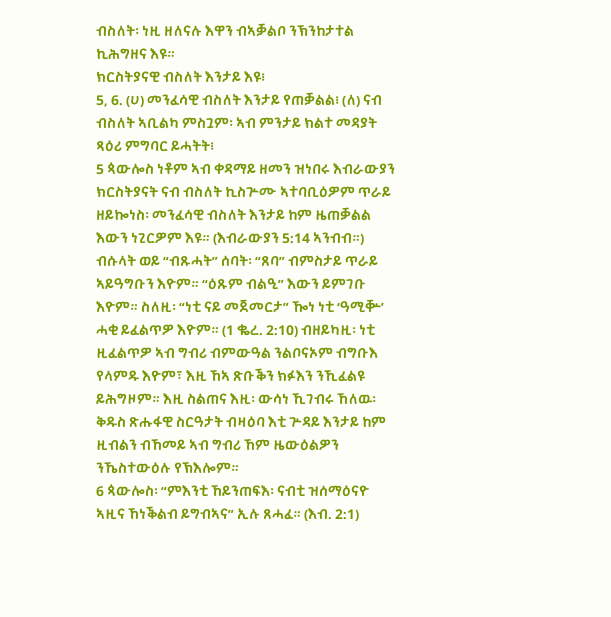ብስለት፡ ነዚ ዘለናሉ እዋን ብኣቓልቦ ንኽንከታተል ኪሕግዘና እዩ።
ክርስትያናዊ ብስለት እንታይ እዩ፧
5, 6. (ሀ) መንፈሳዊ ብስለት እንታይ የጠቓልል፧ (ለ) ናብ ብስለት ኣቢልካ ምስጓም፡ ኣብ ምንታይ ክልተ መዳያት ጻዕሪ ምግባር ይሓትት፧
5 ጳውሎስ ነቶም ኣብ ቀዳማይ ዘመን ዝነበሩ እብራውያን ክርስትያናት ናብ ብስለት ኪስጕሙ ኣተባቢዕዎም ጥራይ ዘይኰነስ፡ መንፈሳዊ ብስለት እንታይ ከም ዜጠቓልል እውን ነጊርዎም እዩ። (እብራውያን 5:14 ኣንብብ።) ብሱላት ወይ “ብጹሓት” ሰባት፡ “ጸባ” ብምስታይ ጥራይ ኣይዓግቡን እዮም። “ዕጹም ብልዒ” እውን ይምገቡ እዮም። ስለዚ፡ “ነቲ ናይ መጀመርታ” ዀነ ነቲ ‘ዓሚቝ’ ሓቂ ይፈልጥዎ እዮም። (1 ቈረ. 2:10) ብዘይካዚ፡ ነቲ ዚፈልጥዎ ኣብ ግብሪ ብምውዓል ንልቦናኦም ብግቡእ የላምዱ እዮም፣ እዚ ኸኣ ጽቡቕን ክፉእን ንኺፈልዩ ይሕግዞም። እዚ ስልጠና እዚ፡ ውሳነ ኺገብሩ ኸለዉ፡ ቅዱስ ጽሑፋዊ ስርዓታት ብዛዕባ እቲ ጕዳይ እንታይ ከም ዚብልን ብኸመይ ኣብ ግብሪ ኸም ዜውዕልዎን ንኼስተውዕሉ የኽእሎም።
6 ጳውሎስ፡ “ምእንቲ ኸይንጠፍእ፡ ናብቲ ዝሰማዕናዮ ኣዚና ኸነቕልብ ይግብኣና” ኢሉ ጸሓፈ። (እብ. 2:1)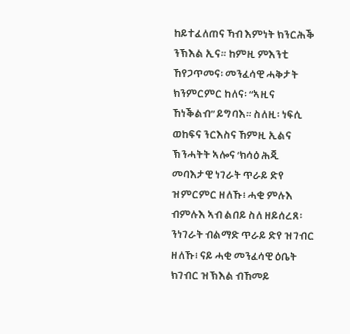ከይተፈለጠና ኻብ እምነት ክንርሕቕ ንኽእል ኢና። ከምዚ ምእንቲ ኸየጋጥመና፡ መንፈሳዊ ሓቅታት ክንምርምር ከለና፡ “ኣዚና ኸነቕልብ” ይግባእ። ስለዚ፡ ነፍሲ ወከፍና ንርእስና ኸምዚ ኢልና ኽንሓትት ኣሎና ‘ክሳዕ ሕጂ መባእታዊ ነገራት ጥራይ ድየ ዝምርምር ዘለኹ፧ ሓቂ ምሉእ ብምሉእ ኣብ ልበይ ስለ ዘይሰረጸ፡ ንነገራት ብልማድ ጥራይ ድየ ዝገብር ዘለኹ፧ ናይ ሓቂ መንፈሳዊ ዕቤት ክገብር ዝኽእል ብኸመይ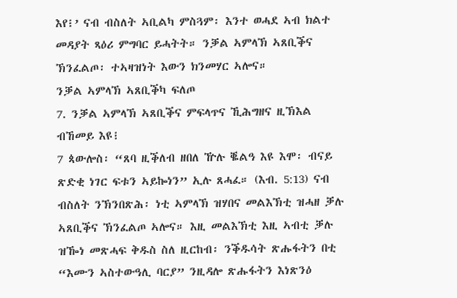እየ፧’ ናብ ብስለት ኣቢልካ ምስጓም፡ እንተ ወሓደ ኣብ ክልተ መዳያት ጻዕሪ ምግባር ይሓትት። ንቓል ኣምላኽ ኣጸቢቕና ኽንፈልጦ፡ ተኣዛዝነት እውን ክንመሃር ኣሎና።
ንቓል ኣምላኽ ኣጸቢቕካ ፍለጦ
7. ንቓል ኣምላኽ ኣጸቢቕና ምፍላጥና ኺሕግዘና ዚኽእል ብኸመይ እዩ፧
7 ጳውሎስ፡ “ጸባ ዚቕለብ ዘበለ ዅሉ ቘልዓ እዩ እሞ፡ ብናይ ጽድቂ ነገር ፍቱን ኣይኰነን” ኢሉ ጸሓፈ። (እብ. 5:13) ናብ ብስለት ንኽንበጽሕ፡ ነቲ ኣምላኽ ዝሃበና መልእኽቲ ዝሓዘ ቓሉ ኣጸቢቕና ኽንፈልጦ ኣሎና። እዚ መልእኽቲ እዚ ኣብቲ ቓሉ ዝዀነ መጽሓፍ ቅዱስ ስለ ዚርከብ፡ ንቕዱሳት ጽሑፋትን በቲ “እሙን ኣስተውዓሊ ባርያ” ንዚዳሎ ጽሑፋትን እነጽንዕ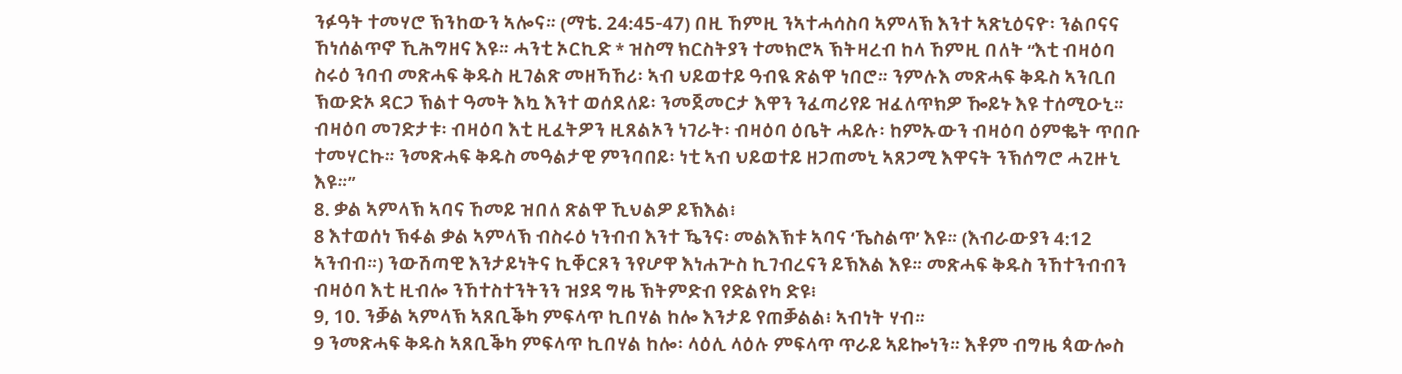ንፉዓት ተመሃሮ ኽንከውን ኣሎና። (ማቴ. 24:45-47) በዚ ኸምዚ ንኣተሓሳስባ ኣምላኽ እንተ ኣጽኒዕናዮ፡ ንልቦናና ኸነሰልጥኖ ኺሕግዘና እዩ። ሓንቲ ኦርኪድ * ዝስማ ክርስትያን ተመክሮኣ ኽትዛረብ ከላ ኸምዚ በለት “እቲ ብዛዕባ ስሩዕ ንባብ መጽሓፍ ቅዱስ ዚገልጽ መዘኻኸሪ፡ ኣብ ህይወተይ ዓብዪ ጽልዋ ነበሮ። ንምሉእ መጽሓፍ ቅዱስ ኣንቢበ ኽውድኦ ዳርጋ ኽልተ ዓመት እኳ እንተ ወሰደለይ፡ ንመጀመርታ እዋን ንፈጣሪየይ ዝፈለጥክዎ ዀይኑ እዩ ተሰሚዑኒ። ብዛዕባ መገድታቱ፡ ብዛዕባ እቲ ዚፈትዎን ዚጸልኦን ነገራት፡ ብዛዕባ ዕቤት ሓይሉ፡ ከምኡውን ብዛዕባ ዕምቈት ጥበቡ ተመሃርኩ። ንመጽሓፍ ቅዱስ መዓልታዊ ምንባበይ፡ ነቲ ኣብ ህይወተይ ዘጋጠመኒ ኣጸጋሚ እዋናት ንኽሰግሮ ሓጊዙኒ እዩ።”
8. ቃል ኣምላኽ ኣባና ኸመይ ዝበለ ጽልዋ ኺህልዎ ይኽእል፧
8 እተወሰነ ኽፋል ቃል ኣምላኽ ብስሩዕ ነንብብ እንተ ዄንና፡ መልእኽቱ ኣባና ‘ኼስልጥ’ እዩ። (እብራውያን 4:12 ኣንብብ።) ንውሽጣዊ እንታይነትና ኪቐርጾን ንየሆዋ እነሐጕስ ኪገብረናን ይኽእል እዩ። መጽሓፍ ቅዱስ ንኸተንብብን ብዛዕባ እቲ ዚብሎ ንኸተስተንትንን ዝያዳ ግዜ ኽትምድብ የድልየካ ድዩ፧
9, 10. ንቓል ኣምላኽ ኣጸቢቕካ ምፍላጥ ኪበሃል ከሎ እንታይ የጠቓልል፧ ኣብነት ሃብ።
9 ንመጽሓፍ ቅዱስ ኣጸቢቕካ ምፍላጥ ኪበሃል ከሎ፡ ላዕሊ ላዕሉ ምፍላጥ ጥራይ ኣይኰነን። እቶም ብግዜ ጳውሎስ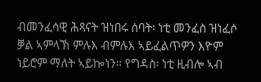ብመንፈሳዊ ሕጻናት ዝነበሩ ሰባት፡ ነቲ መንፈስ ዝነፈሶ ቓል ኣምላኽ ምሉእ ብምሉእ ኣይፈልጥዎን እዮም ነይሮም ማለት ኣይኰነን። የግዳስ፡ ነቲ ዚብሎ ኣብ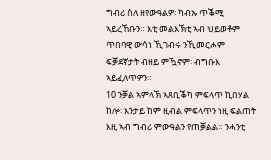ግብሪ ስለ ዘየውዓልዎ፡ ካብኡ ጥቕሚ ኣይረኸቡን። እቲ መልእኽቲ ኣብ ህይወቶም ጥበባዊ ውሳነ ኺገብሩ ንኺመርሖም ፍቓደኛታት ብዘይ ምዃኖም፡ ብግቡእ ኣይፈለጥዎን።
10 ንቓል ኣምላኽ ኣጸቢቕካ ምፍላጥ ኪበሃል ከሎ፡ እንታይ ከም ዚብል ምፍላጥን ነዚ ፍልጠት እዚ ኣብ ግብሪ ምውዓልን የጠቓልል። ንሓንቲ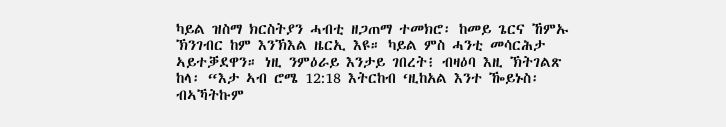ካይል ዝስማ ክርስትያን ሓብቲ ዘጋጠማ ተመክሮ፡ ከመይ ጌርና ኸምኡ ኽንገብር ከም እንኽእል ዜርኢ እዩ። ካይል ምስ ሓንቲ መሳርሕታ ኣይተቓደዋን። ነዚ ንምዕራይ እንታይ ገበረት፧ ብዛዕባ እዚ ኽትገልጽ ከላ፡ “እታ ኣብ ሮሜ 12:18 እትርከብ ‘ዚከአል እንተ ዀይኑስ፡ ብኣኻትኩም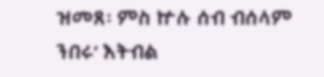ዝመጸ፡ ምስ ኵሉ ሰብ ብሰላም ንበሩ’ እትብል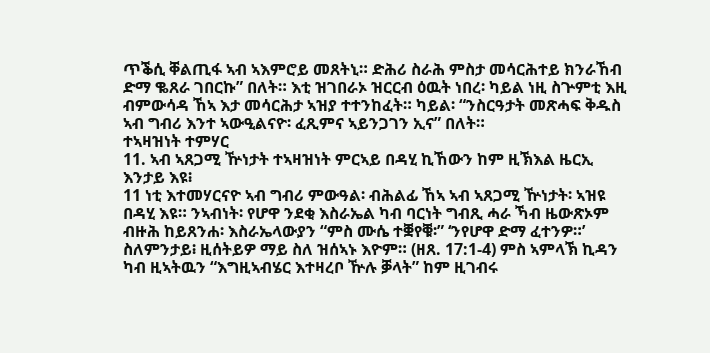ጥቕሲ ቐልጢፋ ኣብ ኣእምሮይ መጸትኒ። ድሕሪ ስራሕ ምስታ መሳርሕተይ ክንራኸብ ድማ ቈጸራ ገበርኩ” በለት። እቲ ዝገበራኦ ዝርርብ ዕዉት ነበረ፡ ካይል ነዚ ስጕምቲ እዚ ብምውሳዳ ኸኣ እታ መሳርሕታ ኣዝያ ተተንከፈት። ካይል፡ “ንስርዓታት መጽሓፍ ቅዱስ ኣብ ግብሪ እንተ ኣውዒልናዮ፡ ፈጺምና ኣይንጋገን ኢና” በለት።
ተኣዛዝነት ተምሃር
11. ኣብ ኣጸጋሚ ዅነታት ተኣዛዝነት ምርኣይ በዳሂ ኪኸውን ከም ዚኽእል ዜርኢ እንታይ እዩ፧
11 ነቲ እተመሃርናዮ ኣብ ግብሪ ምውዓል፡ ብሕልፊ ኸኣ ኣብ ኣጸጋሚ ዅነታት፡ ኣዝዩ በዳሂ እዩ። ንኣብነት፡ የሆዋ ንደቂ እስራኤል ካብ ባርነት ግብጺ ሓራ ኻብ ዜውጽኦም ብዙሕ ከይጸንሐ፡ እስራኤላውያን “ምስ ሙሴ ተቛየቑ፡” ‘ንየሆዋ ድማ ፈተንዎ።’ ስለምንታይ፧ ዚሰትይዎ ማይ ስለ ዝሰኣኑ እዮም። (ዘጸ. 17:1-4) ምስ ኣምላኽ ኪዳን ካብ ዚኣትዉን “እግዚኣብሄር እተዛረቦ ዅሉ ቓላት” ከም ዚገብሩ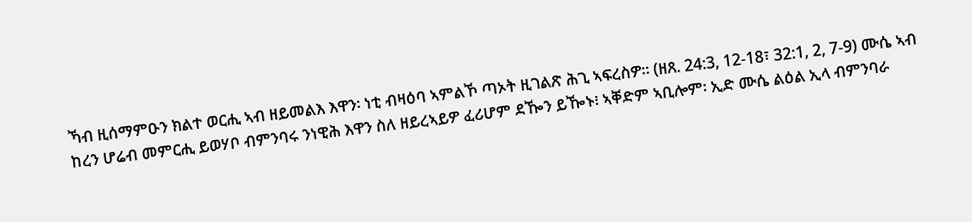ኻብ ዚሰማምዑን ክልተ ወርሒ ኣብ ዘይመልእ እዋን፡ ነቲ ብዛዕባ ኣምልኾ ጣኦት ዚገልጽ ሕጊ ኣፍረስዎ። (ዘጸ. 24:3, 12-18፣ 32:1, 2, 7-9) ሙሴ ኣብ ከረን ሆሬብ መምርሒ ይወሃቦ ብምንባሩ ንነዊሕ እዋን ስለ ዘይረኣይዎ ፈሪሆም ደዀን ይዀኑ፧ ኣቐድም ኣቢሎም፡ ኢድ ሙሴ ልዕል ኢላ ብምንባራ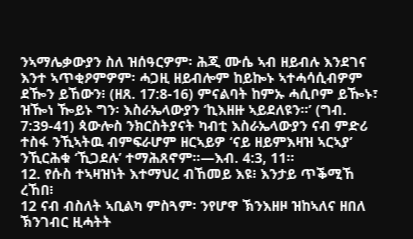ንኣማሌቃውያን ስለ ዝሰዓርዎም፡ ሕጂ ሙሴ ኣብ ዘይብሉ እንደገና እንተ ኣጥቂዖምዎም፡ ሓጋዚ ዘይብሎም ከይኰኑ ኣተሓሳሲብዎም ደዀን ይኸውን፧ (ዘጸ. 17:8-16) ምናልባት ከምኡ ሓሲቦም ይዀኑ፣ ዝዀነ ዀይኑ ግን፡ እስራኤላውያን ‘ኪእዘዙ ኣይደለዩን።’ (ግብ. 7:39-41) ጳውሎስ ንክርስትያናት ካብቲ እስራኤላውያን ናብ ምድሪ ተስፋ ንኺኣትዉ ብምፍራሆም ዘርኣይዎ ‘ናይ ዘይምእዛዝ ኣርኣያ’ ንኺርሕቁ ‘ኺጋደሉ’ ተማሕጸኖም።—እብ. 4:3, 11።
12. የሱስ ተኣዛዝነት እተማህረ ብኸመይ እዩ፧ እንታይ ጥቕሚኸ ረኸበ፧
12 ናብ ብስለት ኣቢልካ ምስጓም፡ ንየሆዋ ኽንእዘዞ ዝከኣለና ዘበለ ኽንገብር ዚሓትት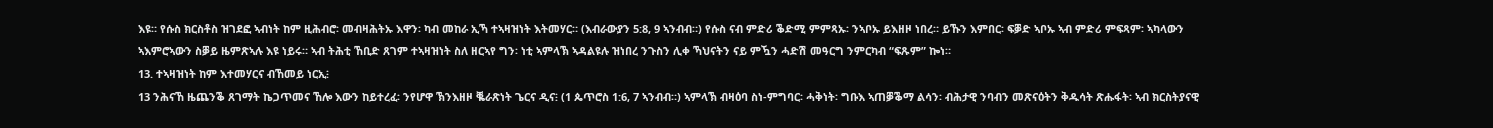እዩ። የሱስ ክርስቶስ ዝገደፎ ኣብነት ከም ዚሕብሮ፡ መብዛሕትኡ እዋን፡ ካብ መከራ ኢኻ ተኣዛዝነት እትመሃር። (እብራውያን 5:8, 9 ኣንብብ።) የሱስ ናብ ምድሪ ቕድሚ ምምጻኡ፡ ንኣቦኡ ይእዘዞ ነበረ። ይኹን እምበር፡ ፍቓድ ኣቦኡ ኣብ ምድሪ ምፍጻም፡ ኣካላውን ኣእምሮኣውን ስቓይ ዜምጽኣሉ እዩ ነይሩ። ኣብ ትሕቲ ኸቢድ ጸገም ተኣዛዝነት ስለ ዘርኣየ ግን፡ ነቲ ኣምላኽ ኣዳልዩሉ ዝነበረ ንጉስን ሊቀ ኻህናትን ናይ ምዃን ሓድሽ መዓርግ ንምርካብ “ፍጹም” ኰነ።
13. ተኣዛዝነት ከም እተመሃርና ብኸመይ ነርኢ፧
13 ንሕናኸ ዜጨንቕ ጸገማት ኬጋጥመና ኸሎ እውን ከይተረፈ፡ ንየሆዋ ኽንእዘዞ ቘራጽነት ጌርና ዲና፧ (1 ጴጥሮስ 1:6, 7 ኣንብብ።) ኣምላኽ ብዛዕባ ስነ-ምግባር፡ ሓቅነት፡ ግቡእ ኣጠቓቕማ ልሳን፡ ብሕታዊ ንባብን መጽናዕትን ቅዱሳት ጽሑፋት፡ ኣብ ክርስትያናዊ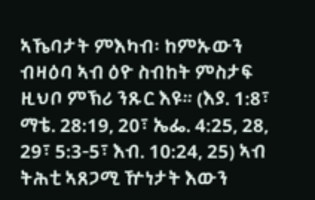ኣኼባታት ምእካብ፡ ከምኡውን ብዛዕባ ኣብ ዕዮ ስብከት ምስታፍ ዚህቦ ምኽሪ ንጹር እዩ። (እያ. 1:8፣ ማቴ. 28:19, 20፣ ኤፌ. 4:25, 28, 29፣ 5:3-5፣ እብ. 10:24, 25) ኣብ ትሕቲ ኣጸጋሚ ዅነታት እውን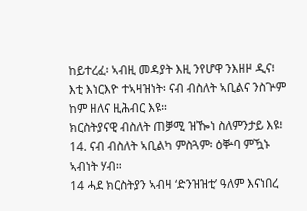ከይተረፈ፡ ኣብዚ መዳያት እዚ ንየሆዋ ንእዘዞ ዲና፧ እቲ እነርእዮ ተኣዛዝነት፡ ናብ ብስለት ኣቢልና ንስጕም ከም ዘለና ዚሕብር እዩ።
ክርስትያናዊ ብስለት ጠቓሚ ዝዀነ ስለምንታይ እዩ፧
14. ናብ ብስለት ኣቢልካ ምስጓም፡ ዕቝባ ምዃኑ ኣብነት ሃብ።
14 ሓደ ክርስትያን ኣብዛ ‘ድንዝዝቲ’ ዓለም እናነበረ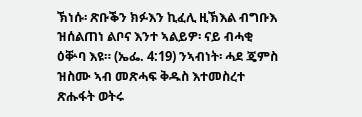ኽነሱ፡ ጽቡቕን ክፉእን ኪፈሊ ዚኽእል ብግቡእ ዝሰልጠነ ልቦና እንተ ኣልይዎ፡ ናይ ብሓቂ ዕቝባ እዩ። (ኤፌ. 4:19) ንኣብነት፡ ሓደ ጄምስ ዝስሙ ኣብ መጽሓፍ ቅዱስ እተመስረተ ጽሑፋት ወትሩ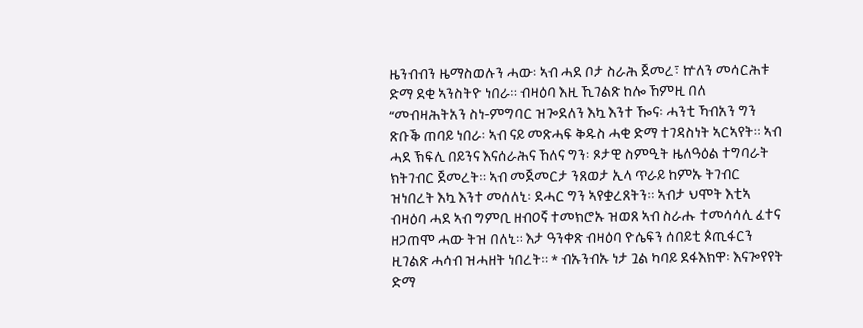ዜንብብን ዜማስወሉን ሓው፡ ኣብ ሓደ ቦታ ስራሕ ጀመረ፣ ኵለን መሳርሕቱ ድማ ደቂ ኣንስትዮ ነበራ። ብዛዕባ እዚ ኺገልጽ ከሎ ኸምዚ በለ “መብዛሕትአን ስነ-ምግባር ዝጐደለን እኳ እንተ ዀና፡ ሓንቲ ኻብአን ግን ጽቡቕ ጠባይ ነበራ፡ ኣብ ናይ መጽሓፍ ቅዱስ ሓቂ ድማ ተገዳስነት ኣርኣየት። ኣብ ሓደ ኽፍሊ በይንና እናሰራሕና ኸለና ግን፡ ጾታዊ ስምዒት ዜለዓዕል ተግባራት ክትገብር ጀመረት። ኣብ መጀመርታ ንጸወታ ኢላ ጥራይ ከምኡ ትገብር ዝነበረት እኳ እንተ መሰለኒ፡ ደሓር ግን ኣየቋረጸትን። ኣብታ ህሞት እቲኣ ብዛዕባ ሓደ ኣብ ግምቢ ዘብዐኛ ተመክሮኡ ዝወጸ ኣብ ስራሑ ተመሳሳሊ ፈተና ዘጋጠሞ ሓው ትዝ በለኒ። እታ ዓንቀጽ ብዛዕባ ዮሴፍን ሰበይቲ ጶጢፋርን ዚገልጽ ሓሳብ ዝሓዘት ነበረት። * ብኡንብኡ ነታ ጓል ካባይ ደፋእክዋ፡ እናጐየየት ድማ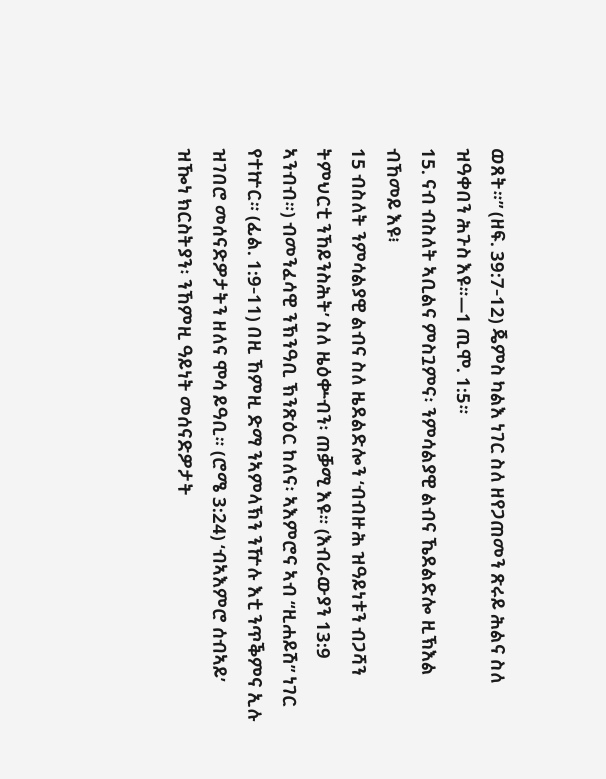ወጸት።” (ዘፍ. 39:7-12) ጄምስ ካልእ ነገር ስለ ዘየጋጠመን ጽሩይ ሕልና ስለ ዝዓቀበን ሕጉስ እዩ።—1 ጢሞ. 1:5።
15. ናብ ብስለት ኣቢልና ምስጓምና፡ ንምሳልያዊ ልብና ኼደልድሎ ዚኽእል ብኸመይ እዩ፧
15 ብስለት ንምሳልያዊ ልብና ስለ ዜደልድሎን ‘ብብዙሕ ዝዓይነቱን ብጋሻን ትምህርቲ ንኸይንስሕት’ ስለ ዜዕቍብን፡ ጠቓሚ እዩ። (እብራውያን 13:9 ኣንብብ።) ብመንፈሳዊ ንኽንዓቢ ኽንጽዕር ከለና፡ ኣእምሮና ኣብ “ዚሐይሽ” ነገር የተኵር። (ፊል. 1:9-11) በዚ ኸምዚ ድማ ንኣምላኽን ንዅሉ እቲ ንጥቕምና ኢሉ ዝገበሮ መሰናድዎታትን ዘለና ሞሳ ይዓቢ። (ሮሜ 3:24) ‘ብኣእምሮ ሰብኣይ’ ዝዀነ ክርስትያን፡ ንኸምዚ ዓይነት መሰናድዎታት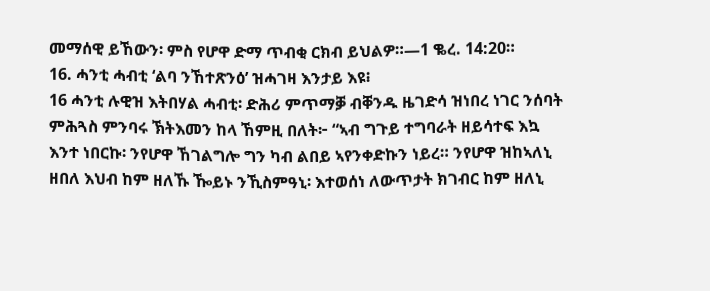መማሰዊ ይኸውን፡ ምስ የሆዋ ድማ ጥብቂ ርክብ ይህልዎ።—1 ቈረ. 14:20።
16. ሓንቲ ሓብቲ ‘ልባ ንኸተጽንዕ’ ዝሓገዛ እንታይ እዩ፧
16 ሓንቲ ሉዊዝ እትበሃል ሓብቲ፡ ድሕሪ ምጥማቓ ብቐንዱ ዜገድሳ ዝነበረ ነገር ንሰባት ምሕጓስ ምንባሩ ኽትእመን ከላ ኸምዚ በለት፦ “ኣብ ግጉይ ተግባራት ዘይሳተፍ እኳ እንተ ነበርኩ፡ ንየሆዋ ኸገልግሎ ግን ካብ ልበይ ኣየንቀድኩን ነይረ። ንየሆዋ ዝከኣለኒ ዘበለ እህብ ከም ዘለኹ ዀይኑ ንኺስምዓኒ፡ እተወሰነ ለውጥታት ክገብር ከም ዘለኒ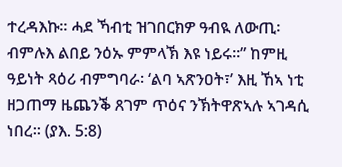ተረዳእኩ። ሓደ ኻብቲ ዝገበርክዎ ዓብዪ ለውጢ፡ ብምሉእ ልበይ ንዕኡ ምምላኽ እዩ ነይሩ።” ከምዚ ዓይነት ጻዕሪ ብምግባራ፡ ‘ልባ ኣጽንዐት፣’ እዚ ኸኣ ነቲ ዘጋጠማ ዜጨንቕ ጸገም ጥዕና ንኽትዋጽኣሉ ኣገዳሲ ነበረ። (ያእ. 5:8)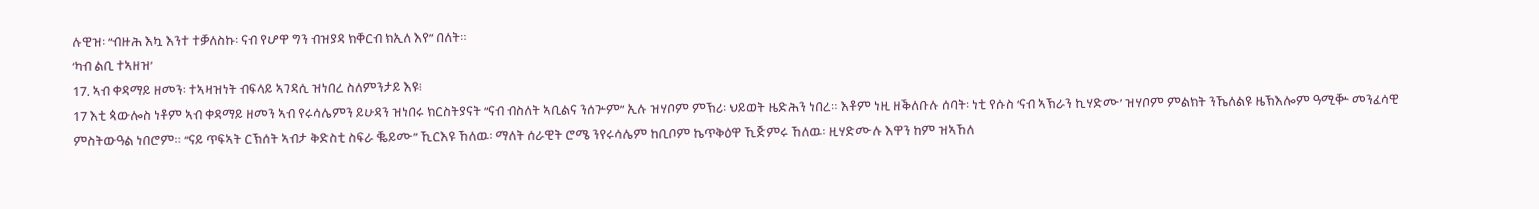ሉዊዝ፡ “ብዙሕ እኳ እንተ ተቓለስኩ፡ ናብ የሆዋ ግን ብዝያዳ ክቐርብ ክኢለ እየ” በለት።
‘ካብ ልቢ ተኣዘዝ’
17. ኣብ ቀዳማይ ዘመን፡ ተኣዛዝነት ብፍላይ ኣገዳሲ ዝነበረ ስለምንታይ እዩ፧
17 እቲ ጳውሎስ ነቶም ኣብ ቀዳማይ ዘመን ኣብ የሩሳሌምን ይሁዳን ዝነበሩ ክርስትያናት “ናብ ብስለት ኣቢልና ንሰጕም” ኢሉ ዝሃቦም ምኽሪ፡ ህይወት ዜድሕን ነበረ። እቶም ነዚ ዘቕለቡሉ ሰባት፡ ነቲ የሱስ ‘ናብ ኣኽራን ኪሃድሙ’ ዝሃቦም ምልክት ንኼለልዩ ዜኽእሎም ዓሚቝ መንፈሳዊ ምስትውዓል ነበሮም። “ናይ ጥፍኣት ርኽሰት ኣብታ ቅድስቲ ስፍራ ቘይሙ” ኺርእዩ ኸለዉ፡ ማለት ሰራዊት ሮሜ ንየሩሳሌም ከቢቦም ኬጥቅዕዋ ኺጅምሩ ኸለዉ፡ ዚሃድሙሉ እዋን ከም ዝኣኸለ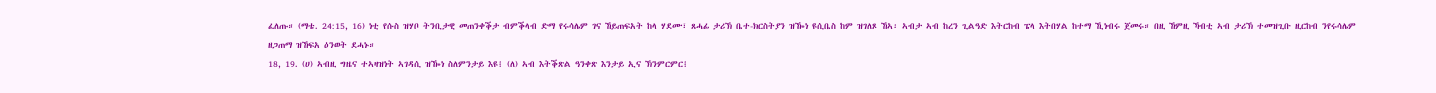ፈለጡ። (ማቴ. 24:15, 16) ነቲ የሱስ ዝሃቦ ትንቢታዊ መጠንቀቕታ ብምቕላብ ድማ የሩሳሌም ገና ኸይጠፍአት ከላ ሃደሙ፣ ጸሓፊ ታሪኽ ቤተ-ክርስትያን ዝዀነ ዩሲቤስ ከም ዝገለጾ ኸኣ፡ ኣብታ ኣብ ከረን ጊልዓድ እትርከብ ፔላ እትበሃል ከተማ ኺነብሩ ጀመሩ። በዚ ኸምዚ ኻብቲ ኣብ ታሪኽ ተመዝጊቡ ዚርከብ ንየሩሳሌም ዘጋጠማ ዝኸፍአ ዕንወት ደሓኑ።
18, 19. (ሀ) ኣብዚ ግዜና ተኣዛዝነት ኣገዳሲ ዝዀነ ስለምንታይ እዩ፧ (ለ) ኣብ እትቕጽል ዓንቀጽ እንታይ ኢና ኽንምርምር፧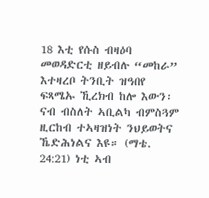18 እቲ የሱስ ብዛዕባ መወዳድርቲ ዘይብሉ “መከራ” እተዛረቦ ትንቢት ዝዓበየ ፍጻሜኡ ኺረክብ ከሎ እውን፡ ናብ ብስለት ኣቢልካ ብምስጓም ዚርከብ ተኣዛዝነት ንህይወትና ኼድሕነልና እዩ። (ማቴ. 24:21) ነቲ ኣብ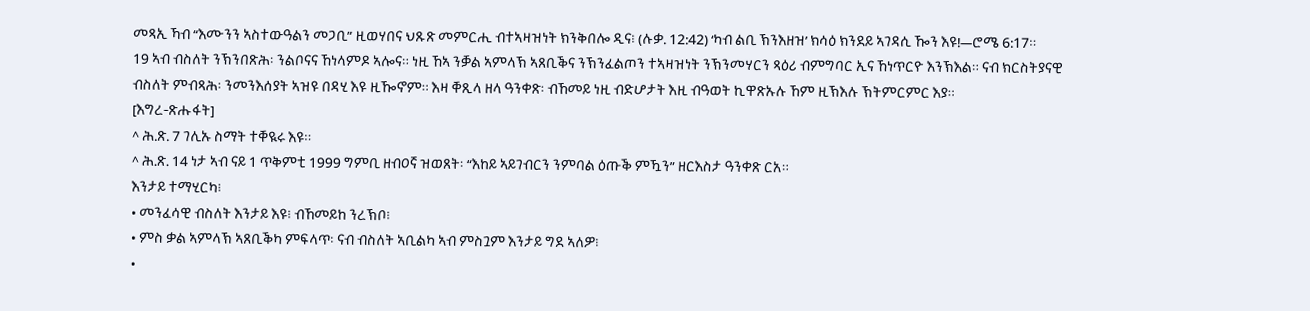መጻኢ ኻብ “እሙንን ኣስተውዓልን መጋቢ” ዚወሃበና ህጹጽ መምርሒ ብተኣዛዝነት ክንቅበሎ ዲና፧ (ሉቃ. 12:42) ‘ካብ ልቢ ኽንእዘዝ’ ክሳዕ ክንደይ ኣገዳሲ ዀን እዩ!—ሮሜ 6:17።
19 ኣብ ብስለት ንኽንበጽሕ፡ ንልቦናና ኸነላምዶ ኣሎና። ነዚ ኸኣ ንቓል ኣምላኽ ኣጸቢቕና ንኽንፈልጦን ተኣዛዝነት ንኽንመሃርን ጻዕሪ ብምግባር ኢና ኸነጥርዮ እንኽእል። ናብ ክርስትያናዊ ብስለት ምብጻሕ፡ ንመንእሰያት ኣዝዩ በዳሂ እዩ ዚዀኖም። እዛ ቐጺላ ዘላ ዓንቀጽ፡ ብኸመይ ነዚ ብድሆታት እዚ ብዓወት ኪዋጽኡሉ ኸም ዚኽእሉ ኽትምርምር እያ።
[እግረ-ጽሑፋት]
^ ሕ.ጽ. 7 ገሊኡ ስማት ተቐዪሩ እዩ።
^ ሕ.ጽ. 14 ነታ ኣብ ናይ 1 ጥቅምቲ 1999 ግምቢ ዘብዐኛ ዝወጸት፡ “እከይ ኣይገብርን ንምባል ዕጡቕ ምዃን” ዘርእስታ ዓንቀጽ ርአ።
እንታይ ተማሂርካ፧
• መንፈሳዊ ብስለት እንታይ እዩ፧ ብኸመይከ ንረኽቦ፧
• ምስ ቃል ኣምላኽ ኣጸቢቕካ ምፍላጥ፡ ናብ ብስለት ኣቢልካ ኣብ ምስጓም እንታይ ግደ ኣለዎ፧
•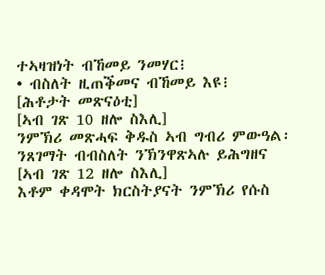ተኣዛዝነት ብኸመይ ንመሃር፧
• ብስለት ዚጠቕመና ብኸመይ እዩ፧
[ሕቶታት መጽናዕቲ]
[ኣብ ገጽ 10 ዘሎ ስእሊ]
ንምኽሪ መጽሓፍ ቅዱስ ኣብ ግብሪ ምውዓል፡ ንጸገማት ብብስለት ንኽንዋጽኣሉ ይሕግዘና
[ኣብ ገጽ 12 ዘሎ ስእሊ]
እቶም ቀዳሞት ክርስትያናት ንምኽሪ የሱስ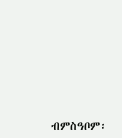ብምስዓቦም፡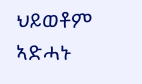ህይወቶም ኣድሓኑ